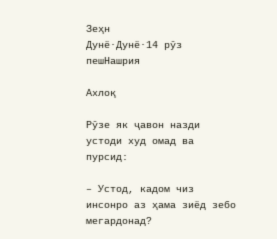Зеҳн
Дунё·Дунё·14 рӯз пешНашрия

Ахлоқ

Рӯзе як ҷавон назди устоди худ омад ва пурсид:

– Устод, кадом чиз инсонро аз ҳама зиёд зебо мегардонад?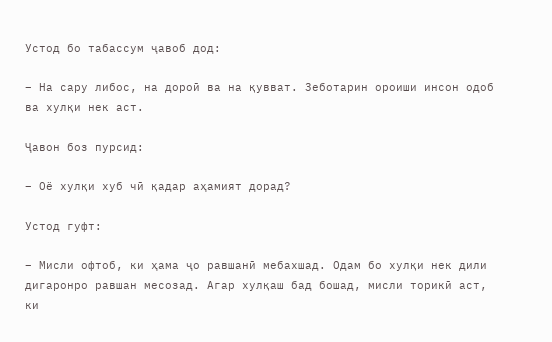Устод бо табассум ҷавоб дод:

– На сару либос, на дороӣ ва на қувват. Зеботарин ороиши инсон одоб ва хулқи нек аст.

Ҷавон боз пурсид:

– Оё хулқи хуб чӣ қадар аҳамият дорад?

Устод гуфт:

– Мисли офтоб, ки ҳама ҷо равшанӣ мебахшад. Одам бо хулқи нек дили дигаронро равшан месозад. Агар хулқаш бад бошад, мисли торикӣ аст, ки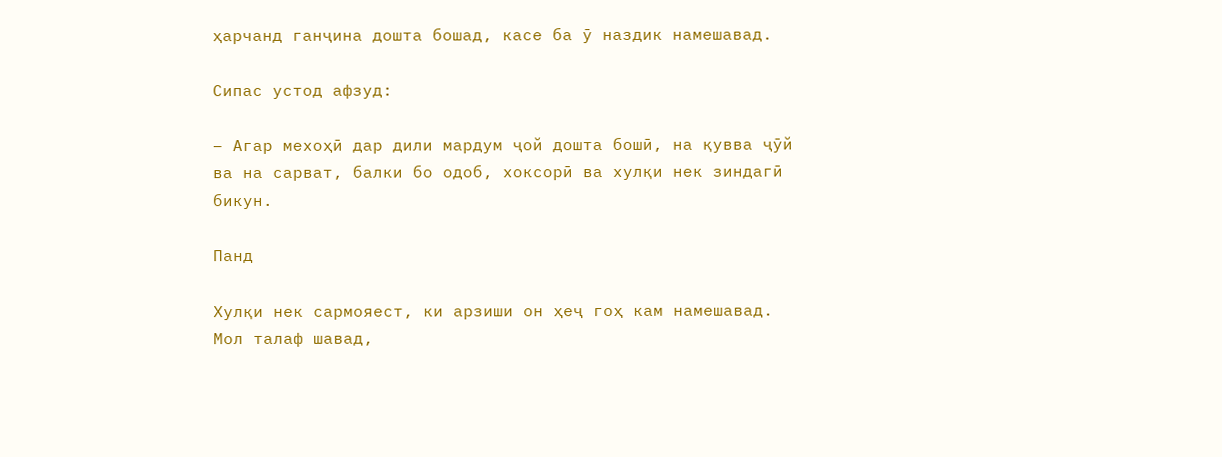ҳарчанд ганҷина дошта бошад, касе ба ӯ наздик намешавад.

Сипас устод афзуд:

– Агар мехоҳӣ дар дили мардум ҷой дошта бошӣ, на қувва ҷӯй ва на сарват, балки бо одоб, хоксорӣ ва хулқи нек зиндагӣ бикун.

Панд

Хулқи нек сармояест, ки арзиши он ҳеҷ гоҳ кам намешавад. Мол талаф шавад,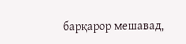барқарор мешавад,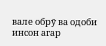вале обрӯ ва одоби инсон агар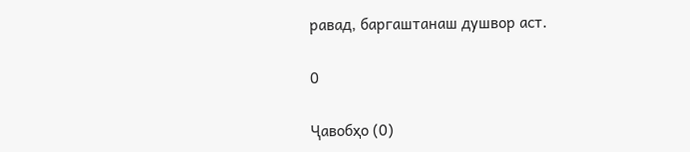равад, баргаштанаш душвор аст.

0

Ҷавобҳо (0)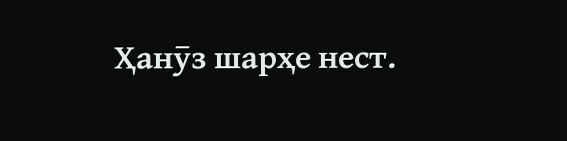Ҳанӯз шарҳе нест.